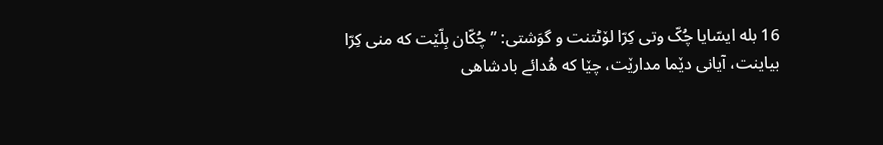16 بله ایسّایا چُکّ وتی کِرّا لۆٹتنت و گوَشتی: ”چُکّان بِلّێت که منی کِرّا بیاینت، آیانی دێما مدارێت، چێا که هُدائے بادشاهی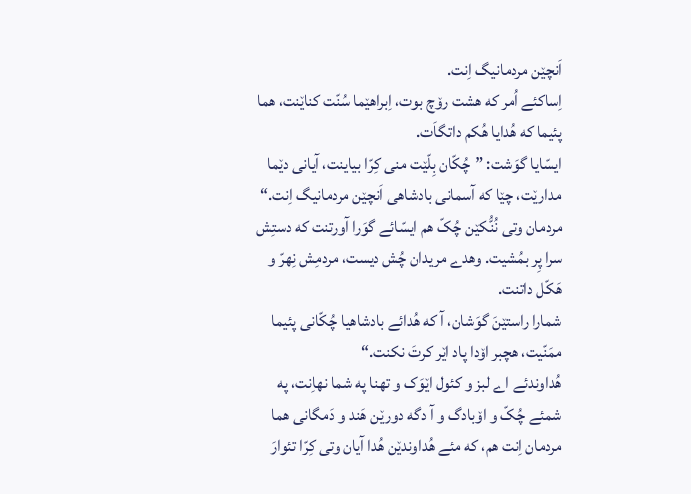اَنچێن مردمانیگ اِنت.
اِساکئے اُمر که هشت رۆچ بوت، اِبراهێما سُنّت کناێنت، هما پئیما که هُدایا هُکم داتگاَت.
ایسّایا گوَشت: ”چُکّان بِلّێت منی کِرّا بیاینت، آیانی دێما مدارێت، چێا که آسمانی بادشاهی اَنچێن مردمانیگ اِنت.“
مردمان وتی نُنُّکێن چُکّ هم ایسّائے گوَرا آورتنت که دستِش سرا پِر بمُشیت. وهدے مریدان چُش دیست، مردمِش نِهرّ و هَکّل داتنت.
شمارا راستێنَ گوَشان، آ که هُدائے بادشاهیا چُکّانی پئیما ممَنّیت، هچبر اۆدا پاد اێر کرتَ نکنت.“
هُداوندئے اے لبز و کئول اێوَک و تهنا په شما نهاِنت، په شمئے چُکّ و اۆبادگ و آ دگه دورێن هَند و دَمگانی هما مردمان اِنت هم، که مئے هُداوندێن هُدا آیان وتی کِرّا تئوارَ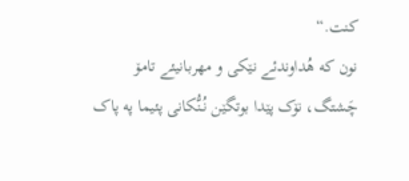کنت.“
نون که هُداوندئے نێکی و مهربانیئے تامۆ چَشتگ، نۆک پێدا بوتگێن نُنُّکانی پئیما په پاک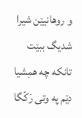و روهانیێن شیرا شدیگ ببێت تانکه چه همِشیا دێم په وتی رَکّگا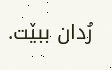رُدان ببێت.